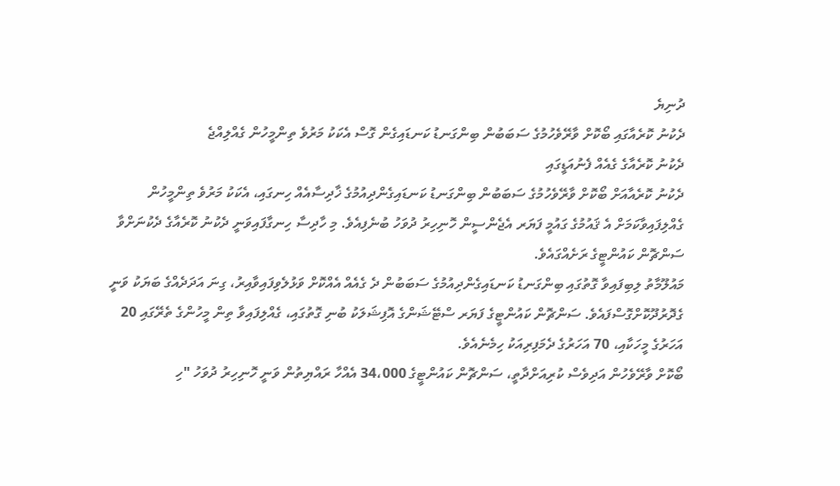ދުނިޔެ
ދެކުނު ކޮރެއާގައި ބޯކޮށް ވާރޭވެހުމުގެ ސަބަބުން ބިންގަނޑު ކަނޑައިގެން ގޮސް އެކަކު މަރުވެ ތިންމީހުން ގެއްލިއްޖެ
ދެކުނު ކޮރެއާގެ ގެއެއް ފެނުއަޑީގައި
ދެކުނު ކޮރެއާއަށް ބޯކޮށް ވާރޭވެހުމުގެ ސަބަބުން ބިންގަނޑު ކަނޑައިގެންދިއުމުގެ ޚާދިސާއެއް ހިނގައި، އެކަކު މަރުވެ ތިންމީހުން ގެއްލިފައިވާކަމަށް އެ ޤައުމުގެ ގައުމީ ފަޔަރ އެޖެންސީން ހޮނިހިރު ދުވަހު ބުނެފިއެވެ. މި ހާދިސާ ހިނގާފައިވަނީ ދެކުނު ކޮރެއާގެ ދެކުނަށްވާ ސަންޗޮން ކައުންޓީގެ ރަށެއްގައެވެ.
މައުލޫމާތު ލިބިފައިވާ ގޮތުގައި ބިންގަނޑު ކަނޑައިގެންދިއުމުގެ ސަބަބުން ދެ ގެއެއް އެއްކޮށް ވަޅުލެވިފައިވާއިރު، ގިނަ އަދަދެއްގެ ބަޔަކު ވަނީ ގެދޮރުދޫކޮށްގޮސްފައެވެ. ސަންޗޮން ކައުންޓީގެ ފަޔަރ ސްޓޭޝަންގެ އޮފިޝަލަކު ބުނި ގޮތުގައި، ގެއްލިފައިވާ ތިން މީހުންގެ ތެރޭގައި 20 އަހަރުގެ މީހަކާއި، 70 އަހަރުގެ ދެމަފިރިއަކު ހިމެނެއެވެ.
ބޯކޮށް ވާރޭވެހުން އަދިވެސް ކުރިއަށްދާތީ، ސަންޗޮން ކައުންޓީގެ 34،000 އެއްހާ ރައްޔިތުން ވަނީ ހޮނިހިރު ދުވަހު "ހި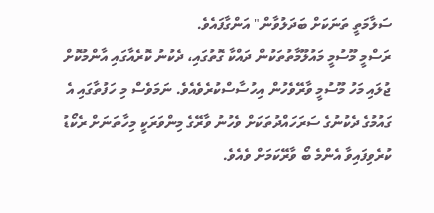ސަލާމަތީ ތަނަކަށް ބަދަލުވާން" އަންގާފައެވެ.
ރަސްމީ މޫސުމީ މައުލޫމާތުތަކުން ދައްކާ ގޮތުގައި، ދެކުނު ކޮރެއާގައި އާންމުކޮށް ޖުލައި މަހު މޫސުމީ ވާރޭވެހުން އިހުސާސްކުރެވެއެވެ. ނަމަވެސް މި ހަފުތާގައި އެ ގައުމުގެ ދެކުނުގެ ސަރަހައްދުތަކަށް ވެހުނު ވާރޭގެ މިންވަރަކީ މިހާތަނަށް ރެކޯޑު ކުރެވިފައިވާ އެންމެ ބޯ ވާރޭކަމަށް ވެއެވެ.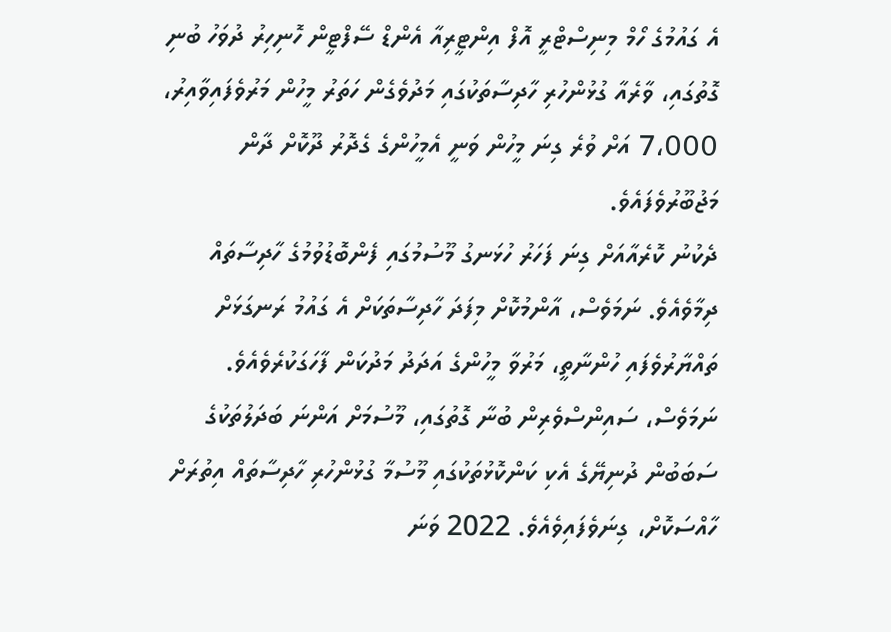އެ ގައުމުގެ ހޯމް މިނިސްޓްރީ އޮފް އިންޓީރިއާ އެންޑް ސޭފްޓީން ހޮނިހިރު ދުވަހު ބުނި ގޮތުގައި، ވާރެއާ ގުޅުންހުރި ހާދިސާތަކުގައި މަދުވެގެން ހަތަރު މީހުން މަރުވެފައިވާއިރު، 7،000 އަށް ވުރެ ގިނަ މީހުން ވަނީ އެމީހުންގެ ގެދޮރު ދޫކޮށް ދާން މަޖުބޫރުވެފައެވެ.
ދެކުނު ކޮރެއާއަށް ގިނަ ފަހަރު ހުޅަނގު މޫސުމުގައި ފެންބޮޑުވުމުގެ ހާދިސާތައް ދިމާވެއެވެ. ނަމަވެސް، އާންމުކޮށް މިފަދަ ހާދިސާތަކަށް އެ ގައުމު ރަނގަޅަށް ތައްޔާރުވެފައި ހުންނާތީ، މަރުވާ މީހުންގެ އަދަދު މަދުކަން ފާހަގަކުރެވެއެވެ.
ނަމަވެސް، ސައިންސްވެރިން ބުނާ ގޮތުގައި، މޫސުމަށް އަންނަ ބަދަލުތަކުގެ ސަބަބުން ދުނިޔޭގެ އެކި ކަންކޮޅުތަކުގައި މޫސުމާ ގުޅުންހުރި ހާދިސާތައް އިތުރަށް ހާއްސަކޮށް، ގިނަވެފައިވެއެވެ. 2022 ވަނަ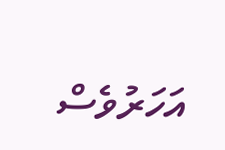އަހަރުވެސް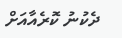ދެކުނު ކޮރެއާއަށް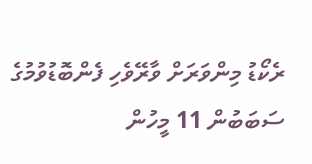ރެކޯޑު މިންވަރަށް ވާރޭވެހި ފެންބޮޑުވުމުގެ ސަބަބުން 11 މީހުން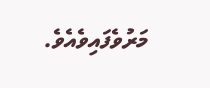މަރުވެފައިވެއެވެ.